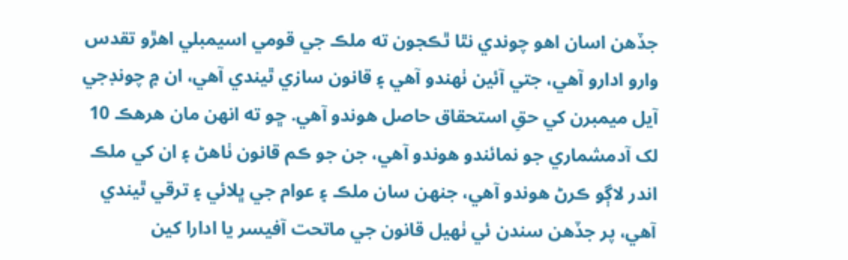جڏهن اسان اهو چوندي نٿا ٿڪجون ته ملڪ جي قومي اسيمبلي اهڙو تقدس وارو ادارو آهي، جتي آئين ٺهندو آهي ۽ قانون سازي ٿيندي آهي، ان ۾ چونڊجي آيل ميمبرن کي حقِ استحقاق حاصل هوندو آهي. ڇو ته انهن مان هرهڪ 10 لک آدمشماري جو نمائندو هوندو آهي، جن جو ڪم قانون ٺاهڻ ۽ ان کي ملڪ اندر لاڳو ڪرڻ هوندو آهي، جنهن سان ملڪ ۽ عوام جي ڀلائي ۽ ترقي ٿيندي آهي، پر جڏهن سندن ئي ٺهيل قانون جي ماتحت آفيسر يا ادارا کين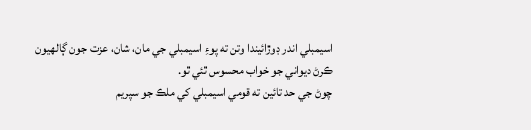اسيمبلي اندر ڊوڙائيندا وتن ته پوءِ اسيمبلي جي مان، شان، عزت جون ڳالهيون ڪرڻ ديواني جو خواب محسوس ٿئي ٿو.
چوڻ جي حد تائين ته قومي اسيمبلي کي ملڪ جو سپريم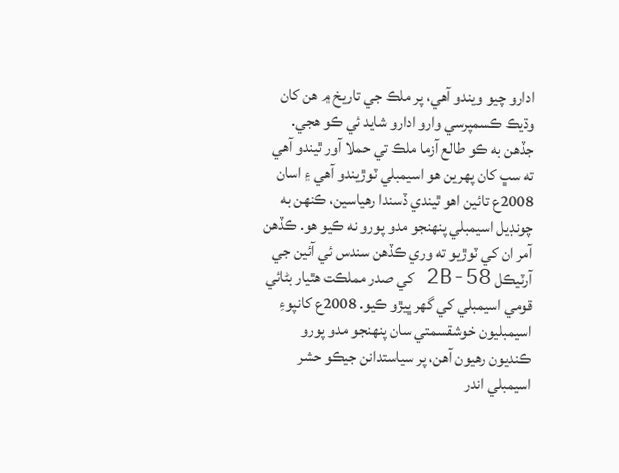ادارو چيو ويندو آهي، پر ملڪ جي تاريخ ۾ هن کان وڌيڪ ڪسمپرسي وارو ادارو شايد ئي ڪو هجي. جڏهن به ڪو طالع آزما ملڪ تي حملا آور ٿيندو آهي ته سڀ کان پهرين هو اسيمبلي ٽوڙيندو آهي ۽ اسان 2008ع تائين اهو ٿيندي ڏسندا رهياسين، ڪنهن به چونڊيل اسيمبلي پنهنجو مدو پورو نه ڪيو هو. ڪڏهن آمر ان کي ٽوڙيو ته وري ڪڏهن سندس ئي آئين جي آرٽيڪل 58-2B کي صدر مملڪت هٿيار بڻائي قومي اسيمبلي کي گهر ڀيڙو ڪيو. 2008ع کانپوءِ اسيمبليون خوشقسمتي سان پنهنجو مدو پورو ڪنديون رهيون آهن، پر سياستدانن جيڪو حشر اسيمبلي اندر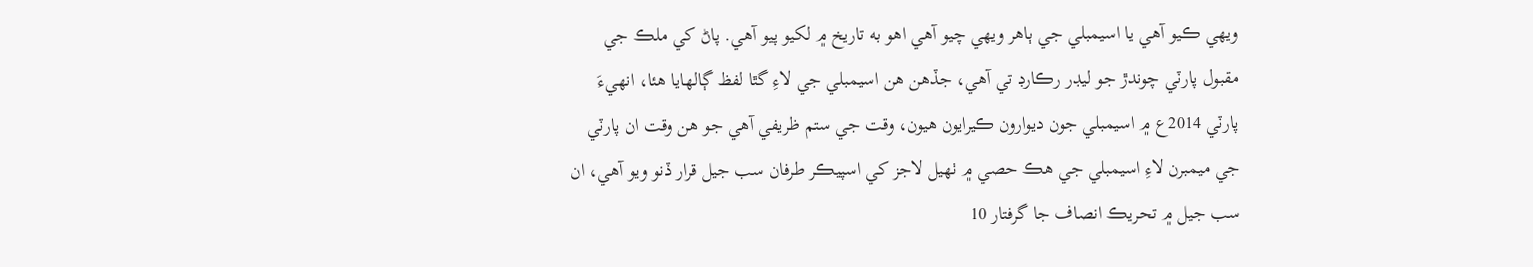ويهي ڪيو آهي يا اسيمبلي جي ٻاهر ويهي چيو آهي اهو به تاريخ ۾ لکيو پيو آهي. پاڻ کي ملڪ جي مقبول پارٽي چوندڙ جو ليڊر رڪارڊ تي آهي، جڏهن هن اسيمبلي جي لاءِ گٿا لفظ ڳالهايا هئا، انهيءَ پارٽي 2014ع ۾ اسيمبلي جون ديوارون ڪيرايون هيون، وقت جي ستم ظريفي آهي جو هن وقت ان پارٽي جي ميمبرن لاءِ اسيمبلي جي هڪ حصي ۾ ٺهيل لاجز کي اسپيڪر طرفان سب جيل قرار ڏنو ويو آهي، ان سب جيل ۾ تحريڪ انصاف جا گرفتار 10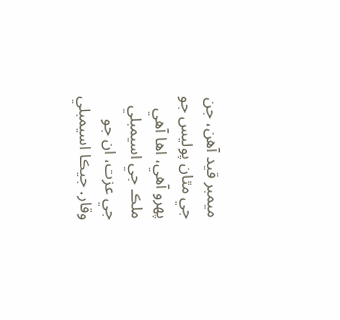ميمبر قيد آهن، جن جي مٿان پوليس جو پهرو آهي، اها آهي ملڪ جي اسيمبلي جي عزت، ان جو وقار. جيڪا اسيمبلي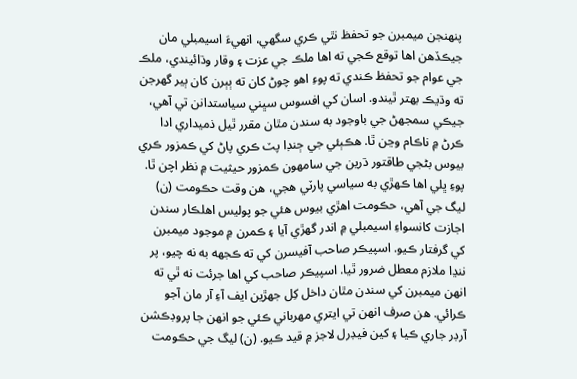پنهنجن ميمبرن جو تحفظ نٿي ڪري سگهي، انهيءَ اسيمبلي مان جيڪڏهن اها توقع ڪجي ته اها ملڪ جي عزت ۽ وقار وڌائيندي، ملڪ جي عوام جو تحفظ ڪندي ته پوءِ اهو چوڻ کان ته ٻٻرن کان ٻير گهرجن ته وڌيڪ بهتر ٿيندو. اسان کي افسوس سڀني سياستدانن تي آهي، جيڪي سمجهڻ جي باوجود به سندن مٿان مقرر ٿيل ذميداري ادا ڪرڻ ۾ ناڪام وڃن ٿا. هڪٻئي جي ڄنڊا پٽ ڪري پاڻ کي ڪمزور ڪري بيوس بڻجي طاقتور ڌرين جي سامهون ڪمزور حيثيت ۾ نظر اچن ٿا. پوءِ ڀلي اها ڪهڙي به سياسي پارٽي هجي، هن وقت حڪومت (ن) ليگ جي آهي، حڪومت اهڙي بيوس هئي جو پوليس اهلڪار سندن اجازت کانسواءِ اسيمبلي ۾ اندر گهڙي آيا ۽ ڪمرن ۾ موجود ميمبرن کي گرفتار ڪيو. اسپيڪر صاحب آفيسرن کي ته ڪجهه به نه چيو، پر ننڍا ملازم معطل ضرور ٿيا. اسپيڪر صاحب کي اها جرئت نه ٿي ته انهن ميمبرن کي سندن مٿان داخل کِل جهڙين ايف آءِ آر مان آجو ڪرائي. هن صرف انهن تي ايتري مهرباني ڪئي جو انهن جا پروڊڪشن آرڊر جاري ڪيا ۽ کين فيڊرل لاجز ۾ قيد ڪيو. (ن) ليگ جي حڪومت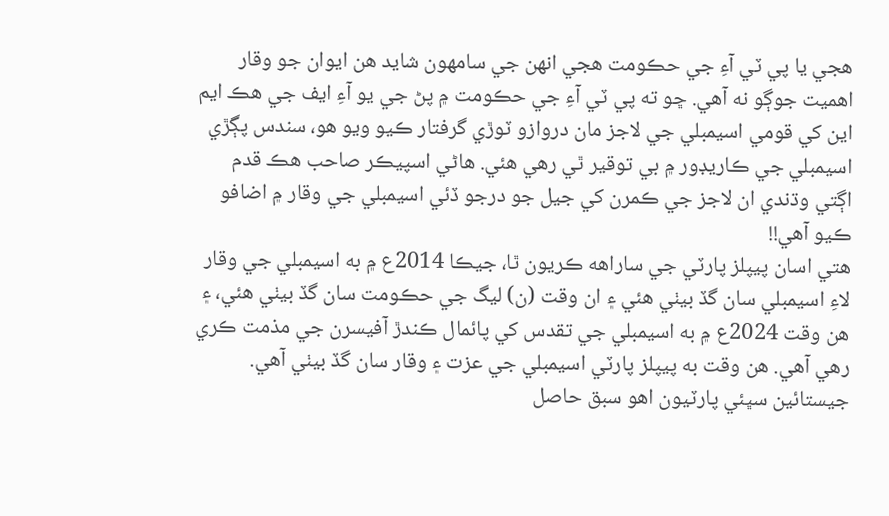هجي يا پي ٽي آءِ جي حڪومت هجي انهن جي سامهون شايد هن ايوان جو وقار اهميت جوڳو نه آهي. ڇو ته پي ٽي آءِ جي حڪومت ۾ پڻ جي يو آءِ ايف جي هڪ ايم اين کي قومي اسيمبلي جي لاجز مان دروازو ٽوڙي گرفتار ڪيو ويو هو، سندس پڳڙي اسيمبلي جي ڪاريڊور ۾ بي توقير ٿي رهي هئي. هاڻي اسپيڪر صاحب هڪ قدم اڳتي وڌندي ان لاجز جي ڪمرن کي جيل جو درجو ڏئي اسيمبلي جي وقار ۾ اضافو ڪيو آهي!!
هتي اسان پيپلز پارٽي جي ساراهه ڪريون ٿا، جيڪا 2014ع ۾ به اسيمبلي جي وقار لاءِ اسيمبلي سان گڏ بيٺي هئي ۽ ان وقت (ن) ليگ جي حڪومت سان گڏ بيٺي هئي، ۽ هن وقت 2024ع ۾ به اسيمبلي جي تقدس کي پائمال ڪندڙ آفيسرن جي مذمت ڪري رهي آهي. هن وقت به پيپلز پارٽي اسيمبلي جي عزت ۽ وقار سان گڏ بيٺي آهي. جيستائين سڀئي پارٽيون اهو سبق حاصل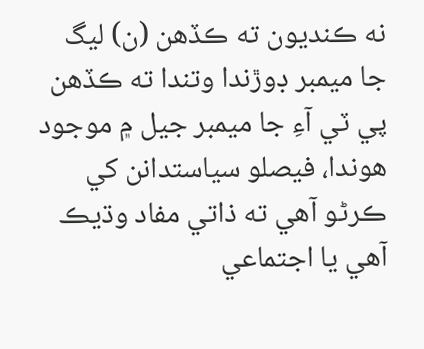نه ڪنديون ته ڪڏهن (ن) ليگ جا ميمبر ڊوڙندا وتندا ته ڪڏهن پي ٽي آءِ جا ميمبر جيل ۾ موجود هوندا، فيصلو سياستدانن کي ڪرڻو آهي ته ذاتي مفاد وڌيڪ آهي يا اجتماعي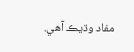مفاد وڌيڪ آهي.